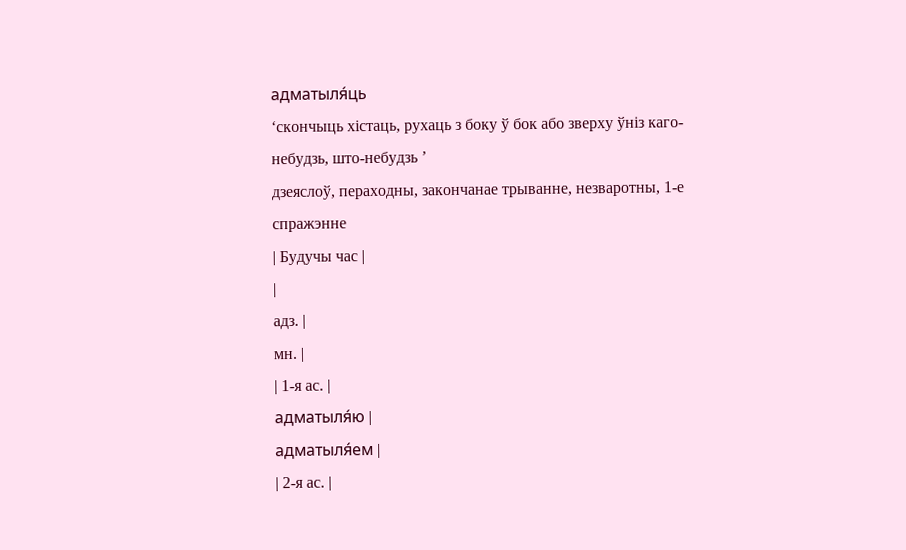адматыля́ць
‘скончыць хістаць, рухаць з боку ў бок або зверху ўніз каго-небудзь, што-небудзь ’
дзеяслоў, пераходны, закончанае трыванне, незваротны, 1-е спражэнне
| Будучы час |
|
адз. |
мн. |
| 1-я ас. |
адматыля́ю |
адматыля́ем |
| 2-я ас. |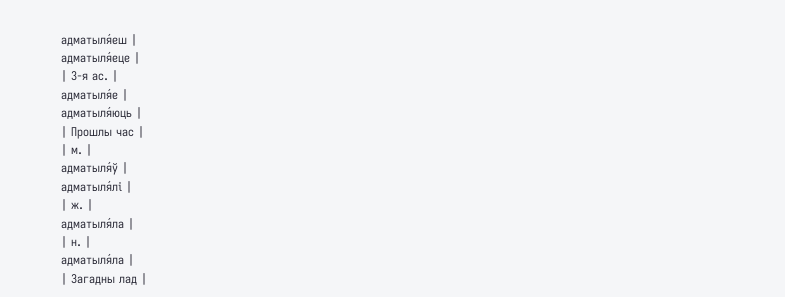адматыля́еш |
адматыля́еце |
| 3-я ас. |
адматыля́е |
адматыля́юць |
| Прошлы час |
| м. |
адматыля́ў |
адматыля́лі |
| ж. |
адматыля́ла |
| н. |
адматыля́ла |
| Загадны лад |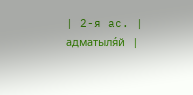| 2-я ас. |
адматыля́й |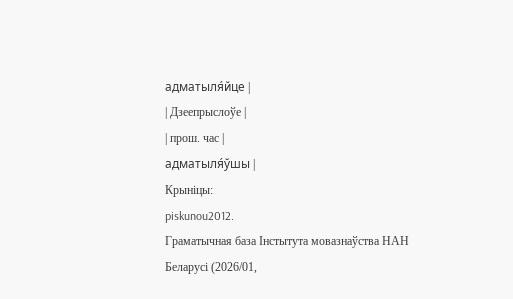адматыля́йце |
| Дзеепрыслоўе |
| прош. час |
адматыля́ўшы |
Крыніцы:
piskunou2012.
Граматычная база Інстытута мовазнаўства НАН Беларусі (2026/01,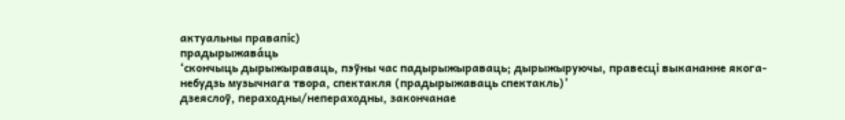актуальны правапіс)
прадырыжава́ць
‘скончыць дырыжыраваць, пэўны час падырыжыраваць; дырыжыруючы, правесці выкананне якога-небудзь музычнага твора, спектакля (прадырыжаваць спектакль)’
дзеяслоў, пераходны/непераходны, закончанае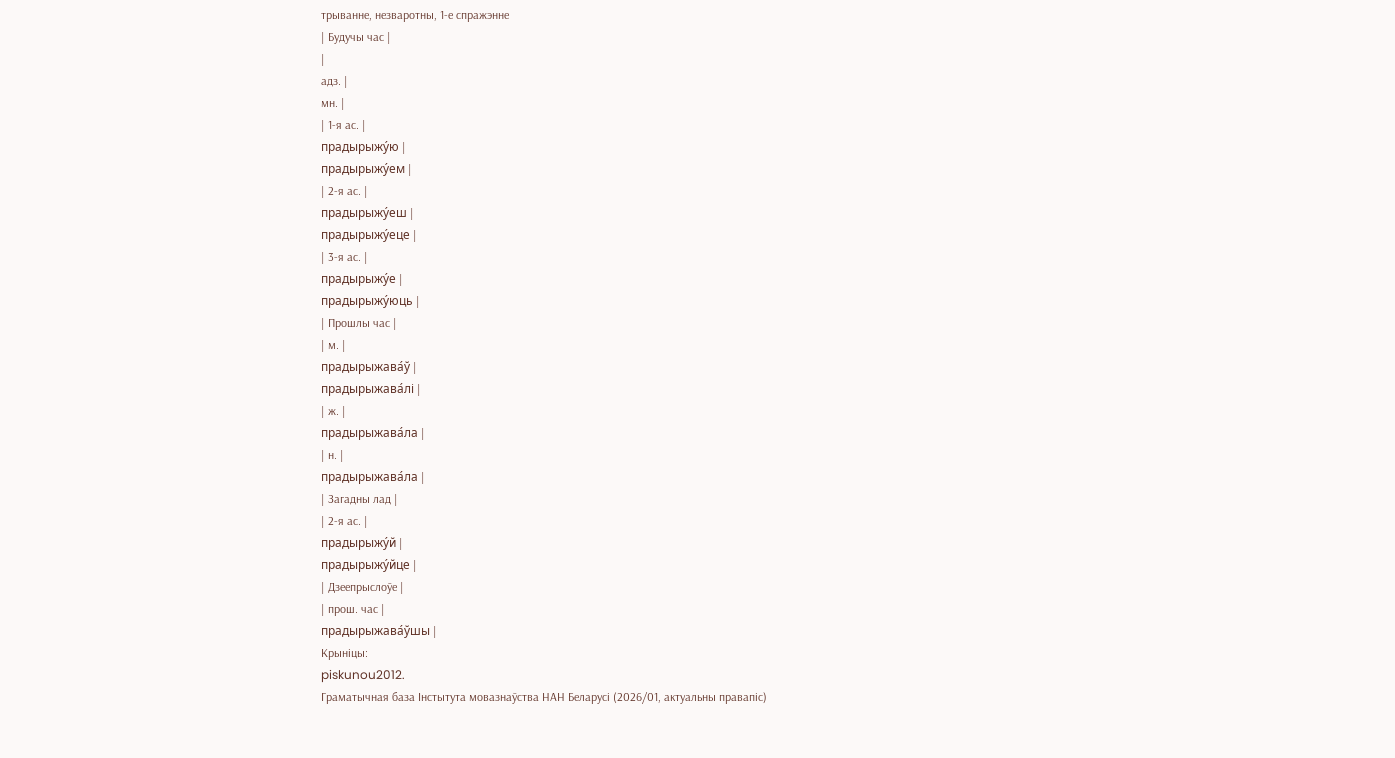трыванне, незваротны, 1-е спражэнне
| Будучы час |
|
адз. |
мн. |
| 1-я ас. |
прадырыжу́ю |
прадырыжу́ем |
| 2-я ас. |
прадырыжу́еш |
прадырыжу́еце |
| 3-я ас. |
прадырыжу́е |
прадырыжу́юць |
| Прошлы час |
| м. |
прадырыжава́ў |
прадырыжава́лі |
| ж. |
прадырыжава́ла |
| н. |
прадырыжава́ла |
| Загадны лад |
| 2-я ас. |
прадырыжу́й |
прадырыжу́йце |
| Дзеепрыслоўе |
| прош. час |
прадырыжава́ўшы |
Крыніцы:
piskunou2012.
Граматычная база Інстытута мовазнаўства НАН Беларусі (2026/01, актуальны правапіс)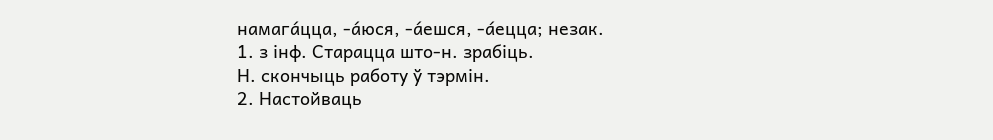намага́цца, -а́юся, -а́ешся, -а́ецца; незак.
1. з інф. Старацца што-н. зрабіць.
Н. скончыць работу ў тэрмін.
2. Настойваць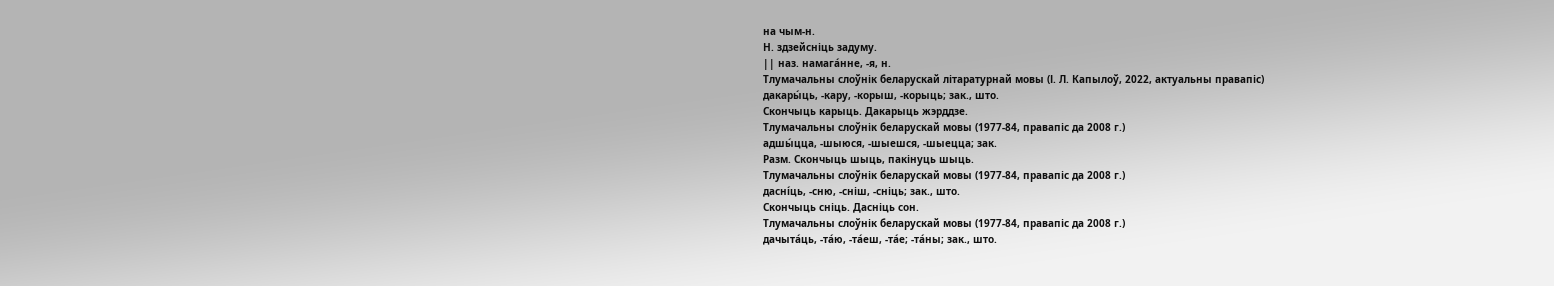на чым-н.
Н. здзейсніць задуму.
|| наз. намага́нне, -я, н.
Тлумачальны слоўнік беларускай літаратурнай мовы (І. Л. Капылоў, 2022, актуальны правапіс)
дакары́ць, ‑кару, ‑корыш, ‑корыць; зак., што.
Скончыць карыць. Дакарыць жэрддзе.
Тлумачальны слоўнік беларускай мовы (1977-84, правапіс да 2008 г.)
адшы́цца, ‑шыюся, ‑шыешся, ‑шыецца; зак.
Разм. Скончыць шыць, пакінуць шыць.
Тлумачальны слоўнік беларускай мовы (1977-84, правапіс да 2008 г.)
дасні́ць, ‑сню, ‑сніш, ‑сніць; зак., што.
Скончыць сніць. Дасніць сон.
Тлумачальны слоўнік беларускай мовы (1977-84, правапіс да 2008 г.)
дачыта́ць, -та́ю, -та́еш, -та́е; -та́ны; зак., што.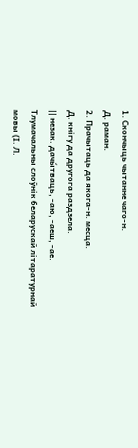1. Скончыць чытанне чаго-н.
Д. раман.
2. Прачытаць да якога-н. месца.
Д. кнігу да другога раздзела.
|| незак. дачы́тваць, -аю, -аеш, -ае.
Тлумачальны слоўнік беларускай літаратурнай мовы (І. Л.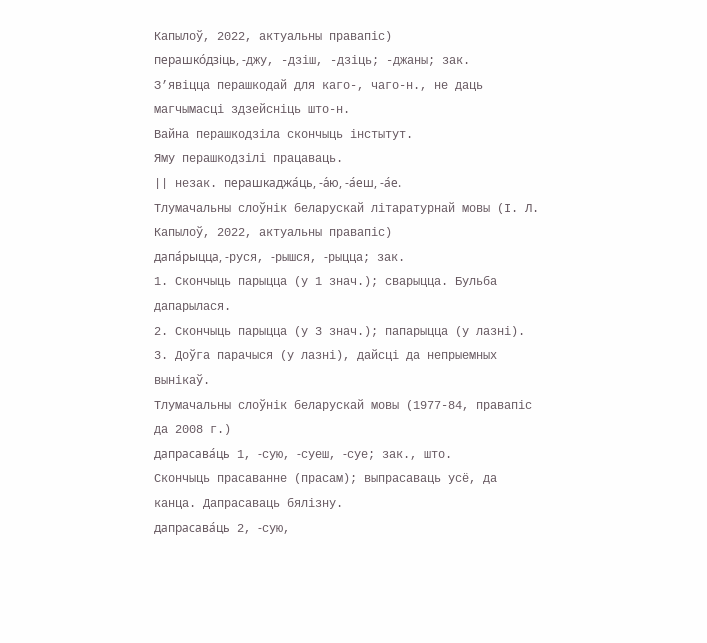Капылоў, 2022, актуальны правапіс)
перашко́дзіць, -джу, -дзіш, -дзіць; -джаны; зак.
З’явіцца перашкодай для каго-, чаго-н., не даць магчымасці здзейсніць што-н.
Вайна перашкодзіла скончыць інстытут.
Яму перашкодзілі працаваць.
|| незак. перашкаджа́ць, -а́ю, -а́еш, -а́е.
Тлумачальны слоўнік беларускай літаратурнай мовы (І. Л. Капылоў, 2022, актуальны правапіс)
дапа́рыцца, ‑руся, ‑рышся, ‑рыцца; зак.
1. Скончыць парыцца (у 1 знач.); сварыцца. Бульба дапарылася.
2. Скончыць парыцца (у 3 знач.); папарыцца (у лазні).
3. Доўга парачыся (у лазні), дайсці да непрыемных вынікаў.
Тлумачальны слоўнік беларускай мовы (1977-84, правапіс да 2008 г.)
дапрасава́ць 1, ‑сую, ‑суеш, ‑суе; зак., што.
Скончыць прасаванне (прасам); выпрасаваць усё, да канца. Дапрасаваць бялізну.
дапрасава́ць 2, ‑сую,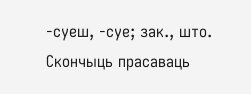‑суеш, ‑суе; зак., што.
Скончыць прасаваць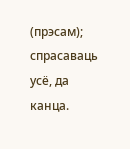(прэсам); спрасаваць усё, да канца.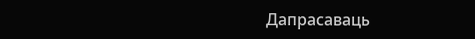Дапрасаваць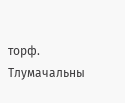торф.
Тлумачальны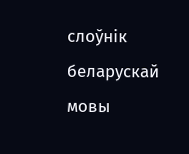слоўнік беларускай мовы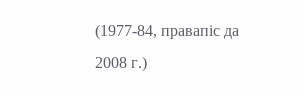(1977-84, правапіс да 2008 г.)